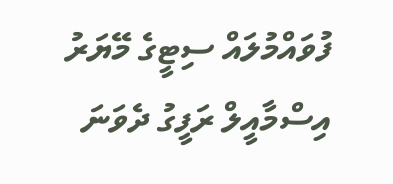ފުވައްމުލައް ސިޓީގެ މޭޔަރު އިސްމާއީލް ރަފީގު ދެވަނަ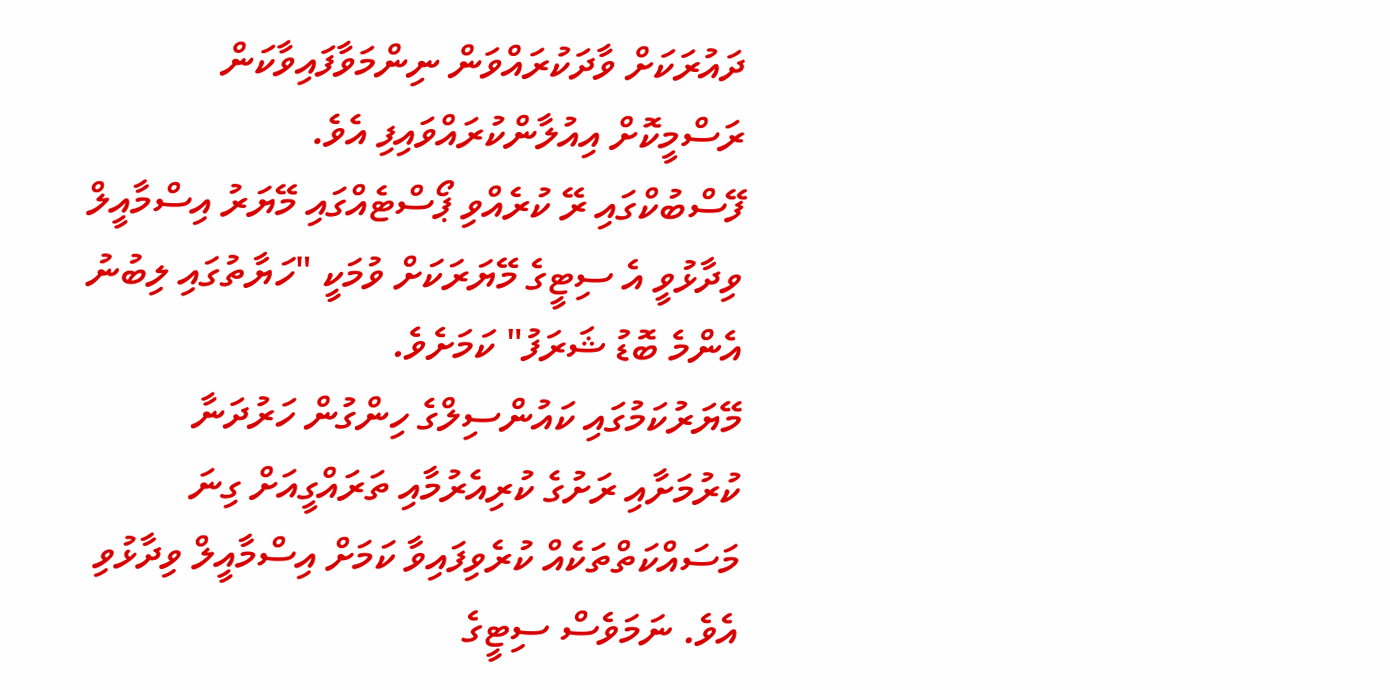ދައުރަކަށް ވާދަކުރައްވަން ނިންމަވާފައިވާކަން ރަސްމީކޮށް އިއުލާންކުރައްވައިފި އެވެ.
ފޭސްބުކްގައި ރޭ ކުރެއްވި ޕޯސްޓެއްގައި މޭޔަރު އިސްމާއީލް ވިދާޅުވީ އެ ސިޓީގެ މޭޔަރަކަށް ވުމަކީ "ހަޔާތުގައި ލިބުނު އެންމެ ބޮޑު ޝަރަފު" ކަމަށެވެ.
މޭޔަރުކަމުގައި ކައުންސިލްގެ ހިންގުން ހަރުދަނާ ކުރުމަށާއި ރަށުގެ ކުރިއެރުމާއި ތަރައްގީއަށް ގިނަ މަސައްކަތްތަކެއް ކުރެވިފައިވާ ކަމަށް އިސްމާއީލް ވިދާޅުވި އެވެ. ނަމަވެސް ސިޓީގެ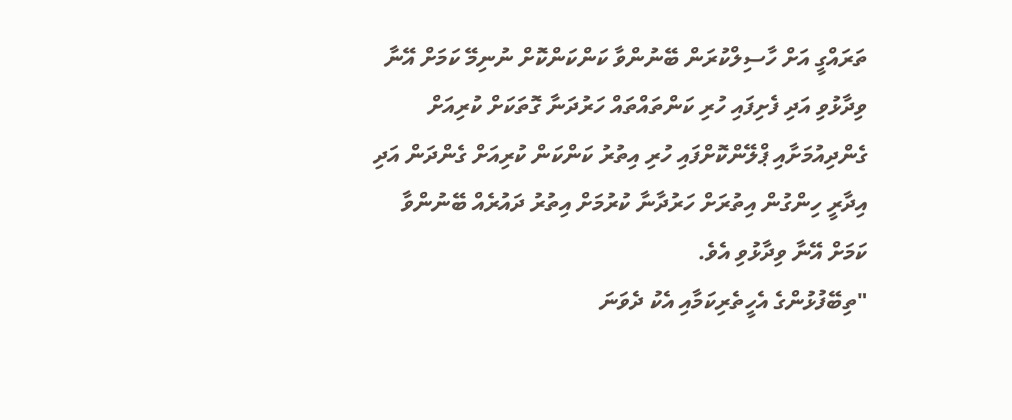ތަރައްގީ އަށް ހާސިލްކުރަން ބޭނުންވާ ކަންކަންކޮށް ނުނިމޭ ކަމަށް އޭނާ ވިދާޅުވި އަދި ފެށިފައި ހުރި ކަންތައްތައް ހަރުދަނާ ގޮތަކަށް ކުރިއަށް ގެންދިއުމަށާއި ޕްލޭންކޮށްފައި ހުރި އިތުރު ކަންކަން ކުރިއަށް ގެންދަން އަދި އިދާރީ ހިންގުން އިތުރަށް ހަރުދާނާ ކުރުމަށް އިތުރު ދައުރެއް ބޭނުންވާ ކަމަށް އޭނާ ވިދާޅުވި އެވެ.
"ތިބޭފުޅުންގެ އެހީތެރިކަމާއި އެކު ދެވަނަ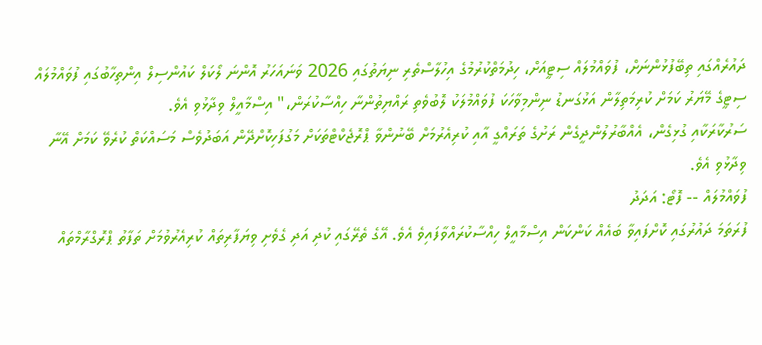ދައުރެއްގައި ތިބޭފުޅުންނަށް، ފުވައްމުލައް ސިޓީއަށް، ހިދުމަތްކުރުމުގެ އިހުލާސްތެރި ނިޔަތުގައި 2026 ވަނައަހަރު އޮންނަ ލޯކަލް ކައުންސިލް އިންތިހާބުގައި ފުވައްމުލައް ސިޓީގެ މޭޔަރު ކަމަށް ކުރިމަތިލާން އަޅުގަނޑު ނިންމިވާހަކަ ފުވައްމުލަކު ލޮބުވެތި ރައްޔިތުންނާ ހިއްސާކުރަން،" އިސްމާއީލް ވިދާޅުވި އެވެ.
ސަރުކާރަކާއި ގުޅިގެން، އެއްބާރުލުންދީގެން ރަށުގެ ތަރައްގީ އާއި ކުރިއެރުމަށް ބޭނުންވާ ޕްރޮޖެކްޓްތަކަށް މަގުފަހިކޮށްދޭން އަބަދުވެސް މަސައްކަތް ކުރެވޭ ކަމަށް އޭނާ ވިދާޅުވި އެވެ.
ފުވައްމުލައް -- ފޮޓޯ: އަދަދު
ފުރަތަމަ ދައުރުގައި ކޮށްފައިވާ ބައެއް ކަންކަން އިސްމާއީލް ހިއްސާކުރައްވާފައިވެ އެވެ. އޭގެ ތެރޭގައި ކުދި އަދި ގެވެށި ވިޔަފާރިތައް ކުރިއެރުވުމަށް ތަފާތު ޕްރޮގްރާމްތައް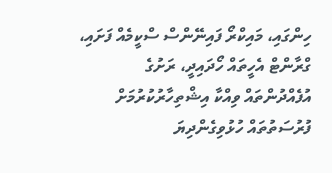ހިންގައި، މައިކްރޯ ފައިނޭންސް ސްކީމެއް ފަށައި، ގްރާންޓް އެހީތައް ހޯދައިދީ، ރަށުގެ އުފެއްދުންތައް ވިއްކާ އިޝްތިހާރުކުރުމަށް ފުރުސަތުތައް ހުޅުވިގެންދިޔަ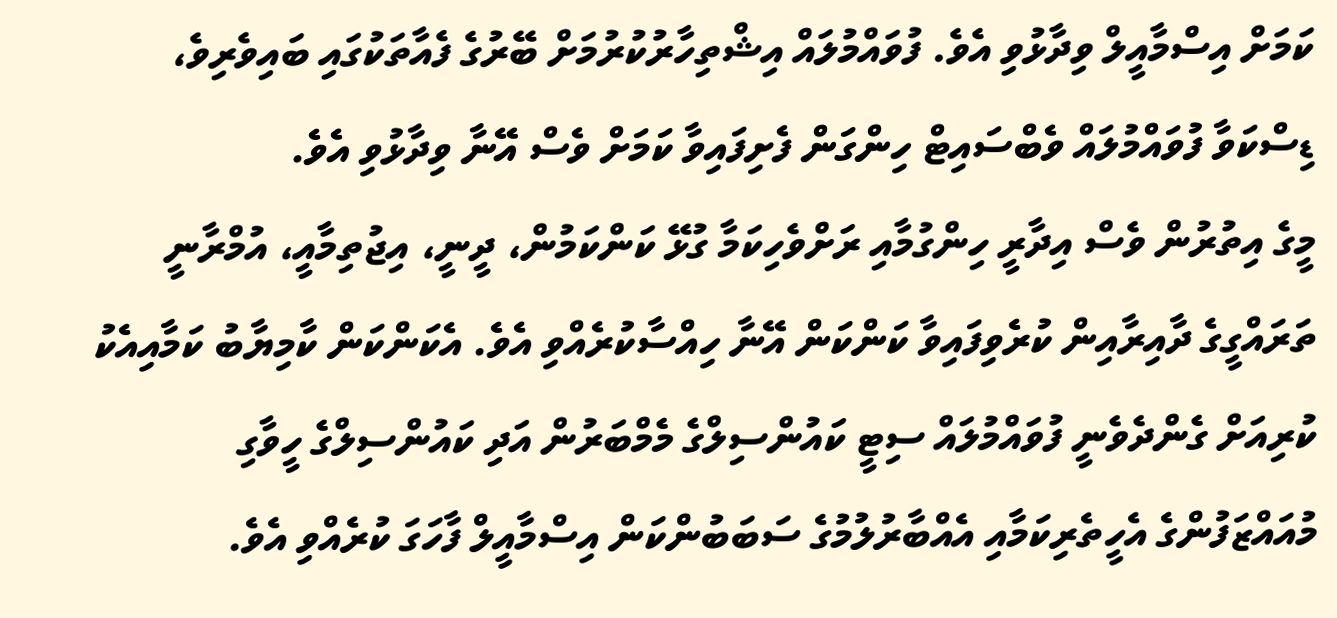ކަމަށް އިސްމާއީލް ވިދާޅުވި އެވެ. ފުވައްމުލައް އިޝްތިހާރުކުރުމަށް ބޭރުގެ ފެއާތަކުގައި ބައިވެރިވެ، ޑިސްކަވާ ފުވައްމުލައް ވެބްސައިޓް ހިންގަން ފެށިފައިވާ ކަމަށް ވެސް އޭނާ ވިދާޅުވި އެވެ.
މީގެ އިތުރުން ވެސް އިދާރީ ހިންގުމާއި ރަށްވެހިކަމާ ގުޅޭ ކަންކަމުން، ދީނީ، އިޖުތިމާއީ، އުމްރާނީ ތަރައްގީގެ ދާއިރާއިން ކުރެވިފައިވާ ކަންކަން އޭނާ ހިއްސާކުރެއްވި އެވެ. އެކަންކަން ކާމިޔާބު ކަމާއިއެކު ކުރިއަށް ގެންދެވެނީ ފުވައްމުލައް ސިޓީ ކައުންސިލްގެ މެމްބަރުން އަދި ކައުންސިލްގެ ހީވާގި މުއައްޒަފުންގެ އެހީތެރިކަމާއި އެއްބާރުލުމުގެ ސަބަބުންކަން އިސްމާއީލް ފާހަގަ ކުރެއްވި އެވެ.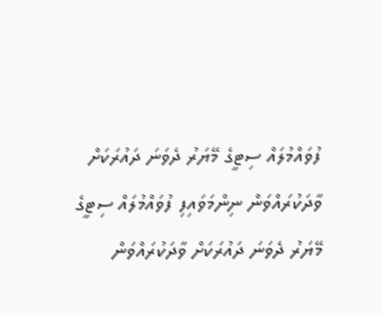ފުވައްމުލައް ސިޓީގެ މޭޔަރު ދެވަނަ ދައުރަކަށް ވާދަކުރައްވަން ނިންމަވައިފި ފުވައްމުލައް ސިޓީގެ މޭޔަރު ދެވަނަ ދައުރަކަށް ވާދަކުރައްވަން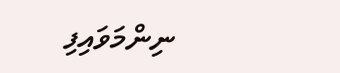ނިންމަވައިފި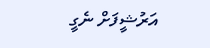އަރުޝީފަށް ނެގީ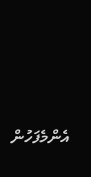އެންމެފަހުން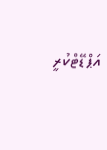އަޕްޑޭޓްކުރީ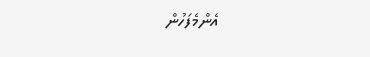އެންމެފަހުން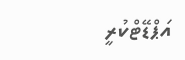އަޕްޑޭޓްކުރީ